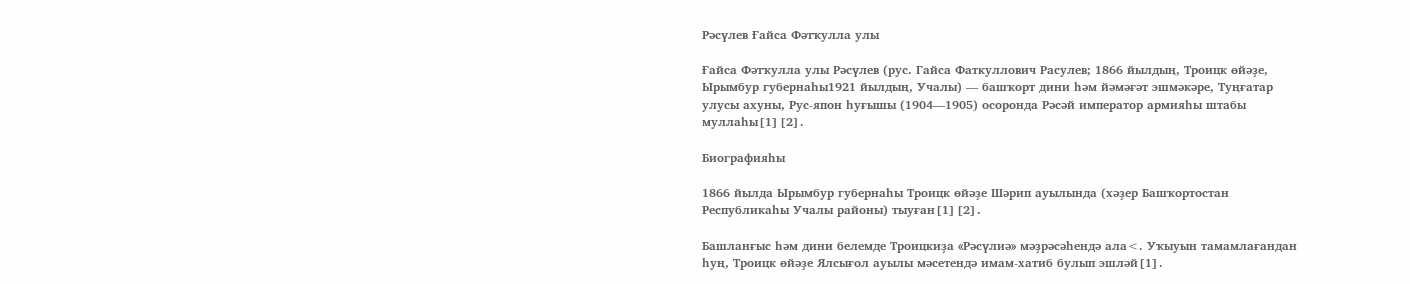Рәсүлев Ғайса Фәтҡулла улы

Ғайса Фәтҡулла улы Рәсүлев (рус. Гайса Фаткуллович Расулев; 1866 йылдың, Троицк өйәҙе, Ырымбур губернаһы1921 йылдың, Учалы) — башҡорт дини һәм йәмәғәт эшмәкәре, Туңғатар улусы ахуны, Рус-япон һуғышы (1904—1905) осоронда Рәсәй император армияһы штабы муллаһы[1][2].

Биографияһы

1866 йылда Ырымбур губернаһы Троицк өйәҙе Шәрип ауылында (хәҙер Башҡортостан Республикаһы Учалы районы) тыуған[1][2].

Башланғыс һәм дини белемде Троицкиҙа «Рәсүлиә» мәҙрәсәһендә ала<. Уҡыуын тамамлағандан һуң, Троицк өйәҙе Ялсығол ауылы мәсетендә имам-хатиб булып эшләй[1].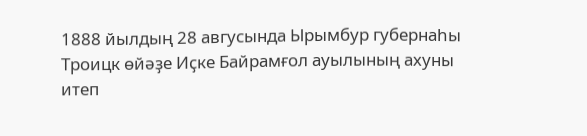1888 йылдың 28 авгусында Ырымбур губернаһы Троицк өйәҙе Иҫке Байрамғол ауылының ахуны итеп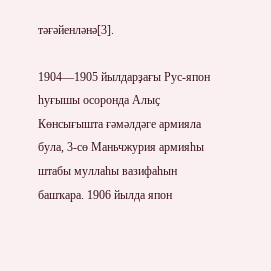тәғәйенләнә[3].

1904—1905 йылдарҙағы Рус-япон һуғышы осоронда Алыҫ Көнсығышта ғәмәлдәге армияла була, 3-сө Маньчжурия армияһы штабы муллаһы вазифаһын башҡара. 1906 йылда япон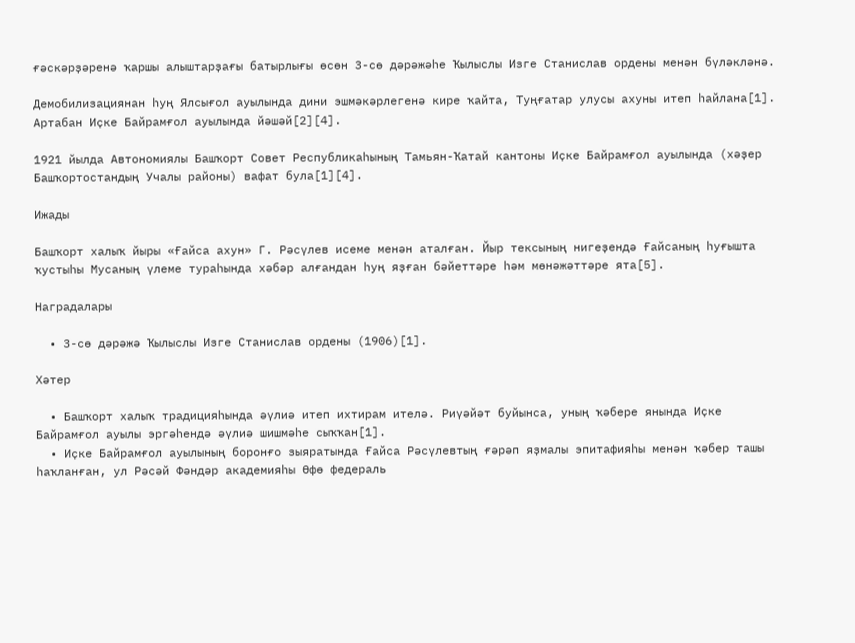ғәскәрҙәренә ҡаршы алыштарҙағы батырлығы өсөн 3-сө дәрәжәһе Ҡылыслы Изге Станислав ордены менән бүләкләнә.

Демобилизациянан һуң Ялсығол ауылында дини эшмәкәрлегенә кире ҡайта, Туңғатар улусы ахуны итеп һайлана[1]. Артабан Иҫке Байрамғол ауылында йәшәй[2][4].

1921 йылда Автономиялы Башҡорт Совет Республикаһының Тамьян-Ҡатай кантоны Иҫке Байрамғол ауылында (хәҙер Башҡортостандың Учалы районы) вафат була[1][4].

Ижады

Башҡорт халыҡ йыры «Ғайса ахун» Г. Рәсүлев исеме менән аталған. Йыр тексының нигеҙендә Ғайсаның һуғышта ҡустыһы Мусаның үлеме тураһында хәбәр алғандан һуң яҙған бәйеттәре һәм мөнәжәттәре ята[5].

Наградалары

  • 3-сө дәрәжә Ҡылыслы Изге Станислав ордены (1906)[1].

Хәтер

  • Башҡорт халыҡ традицияһында әүлиә итеп ихтирам ителә. Риүәйәт буйынса, уның ҡәбере янында Иҫке Байрамғол ауылы эргәһендә әүлиә шишмәһе сыҡҡан[1].
  • Иҫке Байрамғол ауылының боронғо зыяратында Ғайса Рәсүлевтың ғәрәп яҙмалы эпитафияһы менән ҡәбер ташы һаҡланған, ул Рәсәй Фәндәр академияһы Өфө федераль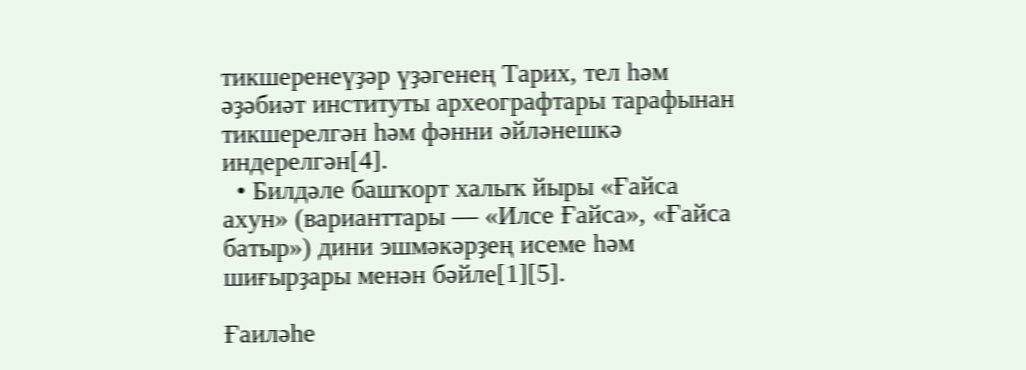тикшеренеүҙәр үҙәгенең Тарих, тел һәм әҙәбиәт институты археографтары тарафынан тикшерелгән һәм фәнни әйләнешкә индерелгән[4].
  • Билдәле башҡорт халыҡ йыры «Ғайса ахун» (варианттары — «Илсе Ғайса», «Ғайса батыр») дини эшмәкәрҙең исеме һәм шиғырҙары менән бәйле[1][5].

Ғаиләһе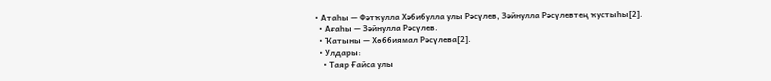• Атаһы — Фәтҡулла Хәбибулла улы Рәсүлев, Зәйнулла Рәсүлевтең ҡустыһы[2].
  • Ағаһы — Зәйнулла Рәсүлев.
  • Ҡатыны — Хөббиямал Рәсүлева[2].
  • Улдары:
    • Таяр Ғайса улы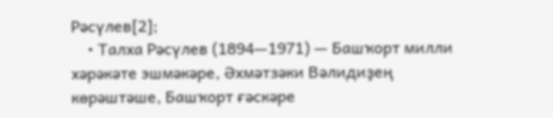Рәсүлев[2];
    • Талха Рәсүлев (1894—1971) — Башҡорт милли хәрәкәте эшмәкәре, Әхмәтзәки Вәлидиҙең көрәштәше, Башҡорт ғәскәре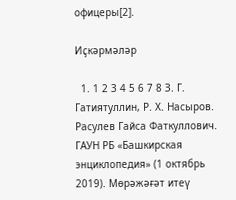офицеры[2].

Иҫкәрмәләр

  1. 1 2 3 4 5 6 7 8 З. Г. Гатиятуллин, Р. Х. Насыров. Расулев Гайса Фаткуллович. ГАУН РБ «Башкирская энциклопедия» (1 октябрь 2019). Мөрәжәғәт итеү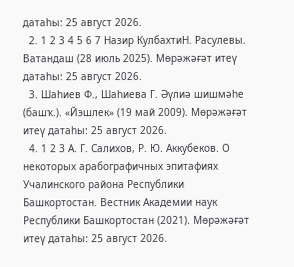датаһы: 25 август 2026.
  2. 1 2 3 4 5 6 7 Назир КулбахтиН. Расулевы. Ватандаш (28 июль 2025). Мөрәжәғәт итеү датаһы: 25 август 2026.
  3. Шаһиев Ф., Шаһиева Г. Әүлиә шишмәһе (башҡ.). «Йэшлек» (19 май 2009). Мөрәжәғәт итеү датаһы: 25 август 2026.
  4. 1 2 3 А. Г. Салихов, Р. Ю. Аккубеков. О некоторых арабографичных эпитафиях Учалинского района Республики Башкортостан. Вестник Академии наук Республики Башкортостан (2021). Мөрәжәғәт итеү датаһы: 25 август 2026.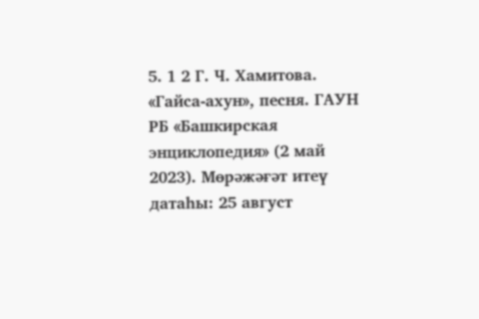5. 1 2 Г. Ч. Хамитова. «Гайса-ахун», песня. ГАУН РБ «Башкирская энциклопедия» (2 май 2023). Мөрәжәғәт итеү датаһы: 25 август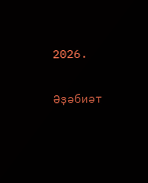2026.

Әҙәбиәт